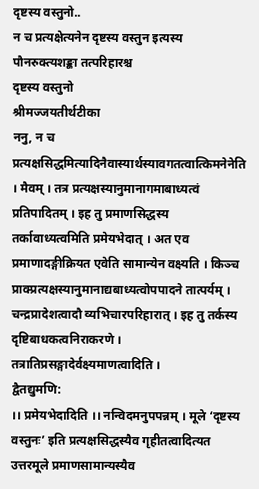दृष्टस्य वस्तुनो..
न च प्रत्यक्षेत्यनेन दृष्टस्य वस्तुन इत्यस्य पौनरुक्त्यशङ्का तत्परिहारश्च
दृष्टस्य वस्तुनो
श्रीमज्जयतीर्थटीका
ननु, न च प्रत्यक्षसिद्धमित्यादिनैवास्यार्थस्यावगतत्वात्किमनेनेति । मैवम् । तत्र प्रत्यक्षस्यानुमानागमाबाध्यत्वं प्रतिपादितम् । इह तु प्रमाणसिद्धस्य तर्कावाध्यत्वमिति प्रमेयभेदात् । अत एव प्रमाणादङ्गीक्रियत एवेति सामान्येन वक्ष्यति । किञ्च प्राक्प्रत्यक्षस्यानुमानाद्यबाध्यत्वोपपादने तात्पर्यम् । चन्द्रप्रादेशत्वादौ व्यभिचारपरिहारात् । इह तु तर्कस्य दृष्टिबाधकत्वनिराकरणे । तत्रातिप्रसङ्गादेर्वक्ष्यमाणत्वादिति ।
द्वैतद्युमणि:
।। प्रमेयभेदादिति ।। नन्विदमनुपपन्नम् । मूले ‘दृष्टस्य वस्तुनः’ इति प्रत्यक्षसिद्धस्यैव गृहीतत्वादित्यत उत्तरमूले प्रमाणसामान्यस्यैव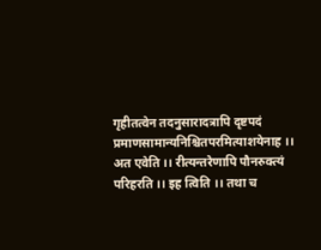गृहीतत्वेन तदनुसारादत्रापि दृष्टपदं प्रमाणसामान्यनिश्चितपरमित्याशयेनाह ।। अत एवेति ।। रीत्यन्तरेणापि पौनरुक्त्यं परिहरति ।। इह त्विति ।। तथा च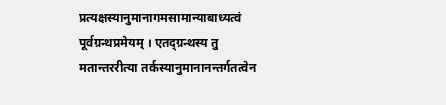प्रत्यक्षस्यानुमानागमसामान्याबाध्यत्वं पूर्वग्रन्थप्रमेयम् । एतद्ग्रन्थस्य तु मतान्तररीत्या तर्कस्यानुमानानन्तर्गतत्वेन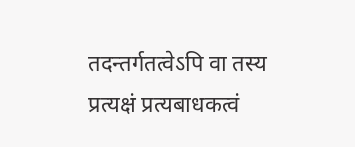तदन्तर्गतत्वेऽपि वा तस्य प्रत्यक्षं प्रत्यबाधकत्वं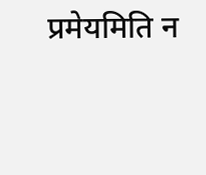प्रमेयमिति न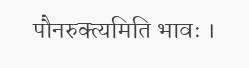पौनरुक्त्यमिति भावः ।